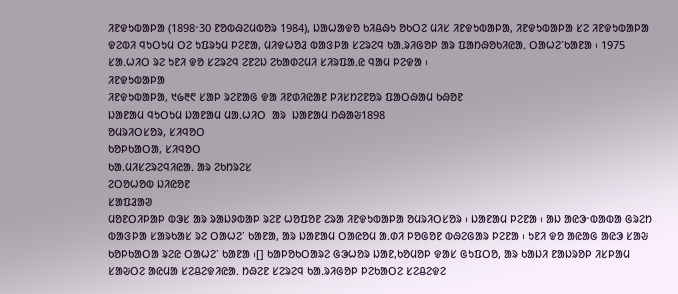ᱤᱱᱫᱩᱵᱟᱞᱟ (1898ᱼ30 ᱱᱚᱵᱷᱮᱢᱵᱚᱨ 1984), ᱡᱟᱦᱟᱫᱚ ᱠᱤᱪᱷᱩ ᱚᱠᱛᱮ ᱢᱤᱥ ᱤᱱᱫᱩᱵᱟᱞᱟ, ᱤᱱᱫᱩᱵᱟᱞᱟ ᱥᱮ ᱤᱱᱫᱩᱵᱟᱞᱟ ᱫᱮᱵᱤ ᱧᱩᱛᱩᱢ ᱛᱮ ᱩᱯᱨᱩᱢ ᱞᱮᱱᱟ, ᱢᱤᱫᱦᱚᱲ ᱵᱟᱝᱞᱟ ᱥᱮᱨᱮᱧ ᱠᱟᱹᱨᱤᱜᱚᱞ ᱟᱨ ᱯᱟᱴᱷᱚᱠᱤᱭᱟᱹ ᱛᱟᱦᱮᱸᱠᱟᱱᱟ ᱾ 1975 ᱥᱟᱹᱦᱤᱛ ᱨᱮ ᱩᱱᱤ ᱫᱚ ᱥᱮᱨᱮᱧ ᱮᱱᱮᱡ ᱮᱠᱟᱰᱮᱢᱤ ᱥᱤᱨᱯᱟᱹᱭ ᱧᱟᱢ ᱞᱮᱫᱟ ᱾
ᱤᱱᱫᱩᱵᱟᱞᱟ
ᱤᱱᱫᱩᱵᱟᱞᱟ, ᱑᱙᱓᱖ ᱥᱟᱞ ᱨᱮᱱᱟᱜ ᱫᱟ ᱤᱱᱰᱤᱭᱟᱱ ᱞᱤᱥᱴᱮᱱᱚᱨ ᱯᱟᱛᱷᱟᱢ ᱠᱷᱚᱱ
ᱡᱟᱱᱟᱢ ᱧᱩᱛᱩᱢ ᱡᱟᱱᱟᱢ ᱢᱟᱹᱦᱤᱛ  ᱟᱨ  ᱡᱟᱱᱟᱢ ᱴᱷᱟᱶ1898
ᱚᱢᱨᱤᱛᱥᱚᱨ, ᱥᱤᱧᱚᱛ
ᱠᱚᱞᱠᱟᱛᱟ, ᱥᱤᱧᱚᱛ
ᱠᱟᱹᱢᱤᱥᱮᱨᱮᱧᱤᱭᱟᱹ ᱟᱨ ᱮᱠᱴᱨᱮᱥ
ᱮᱛᱚᱦᱚᱵ ᱡᱤᱭᱚᱱ
ᱥᱟᱯᱲᱟᱣ
ᱢᱚᱱᱛᱤᱞᱟᱞ ᱵᱳᱥ ᱟᱨ ᱨᱟᱡᱽᱵᱟᱞ ᱨᱮᱱ ᱦᱚᱯᱚᱱ ᱮᱨᱟ ᱤᱱᱫᱩᱵᱟᱞᱟ ᱚᱢᱨᱤᱛᱥᱚᱨ ᱾ ᱡᱟᱱᱟᱢ ᱞᱮᱱᱟ ᱾ ᱟᱡ ᱟᱭᱳᱼᱵᱟᱵᱟ ᱜᱨᱮᱴ ᱵᱟᱝᱞᱟ ᱥᱟᱨᱠᱟᱥ ᱨᱮ ᱛᱟᱦᱮᱸ ᱠᱟᱱᱟ, ᱟᱨ ᱡᱟᱱᱟᱢ ᱛᱟᱭᱚᱢ ᱟᱹᱰᱤ ᱞᱚᱜᱚᱱ ᱵᱷᱮᱜᱟᱨ ᱞᱮᱱᱟ ᱾ ᱩᱱᱤ ᱫᱚ ᱟᱭᱟᱜ ᱟᱭᱳ ᱥᱟᱶ ᱠᱚᱞᱠᱟᱛᱟ ᱨᱮᱭ ᱛᱟᱦᱮᱸ ᱠᱟᱱᱟ ᱾[] ᱠᱟᱞᱚᱠᱛᱟᱨᱮ ᱜᱳᱦᱚᱨ ᱡᱟᱱ,ᱠᱚᱢᱚᱞ ᱫᱟᱥ ᱜᱩᱯᱛᱚ, ᱟᱨ ᱠᱟᱡᱤ ᱱᱟᱡᱨᱚᱞ ᱤᱥᱞᱟᱢ ᱥᱟᱶᱛᱮ ᱟᱭᱢᱟ ᱥᱮᱪᱮᱫᱤᱭᱟᱹ ᱴᱷᱮᱱ ᱥᱮᱨᱮᱧ ᱠᱟᱹᱨᱤᱜᱚᱞ ᱞᱮᱠᱟᱛᱮ ᱥᱮᱪᱮᱫᱮ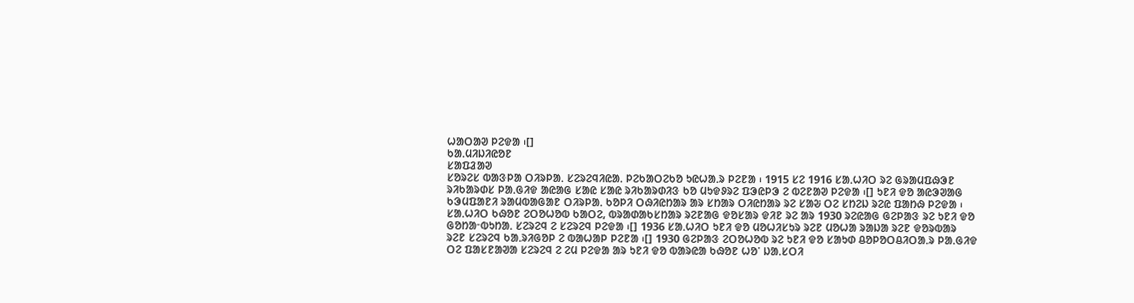ᱦᱟᱛᱟᱣ ᱞᱮᱫᱟ ᱾[]
ᱠᱟᱹᱢᱤᱡᱤᱭᱚᱱ
ᱥᱟᱯᱲᱟᱣ
ᱥᱚᱨᱮᱥ ᱵᱟᱝᱞᱟ ᱛᱤᱨᱞᱟᱹ ᱥᱮᱨᱮᱧᱤᱭᱟᱹ ᱞᱮᱠᱟᱛᱮᱠᱚ ᱩᱭᱦᱟᱹᱨ ᱞᱮᱱᱟ ᱾ 1915 ᱥᱮ 1916 ᱥᱟᱹᱦᱤᱛ ᱨᱮ ᱜᱨᱟᱢᱯᱷᱳᱱ ᱨᱤᱠᱟᱨᱰᱥ ᱞᱟᱹᱜᱤᱫ ᱟᱭᱟᱜ ᱥᱟᱭ ᱥᱟᱭ ᱨᱤᱠᱟᱨᱰᱤᱝ ᱠᱚ ᱢᱩᱫᱽᱨᱮ ᱯᱳᱭᱞᱳ ᱮ ᱵᱮᱱᱟᱣ ᱞᱮᱫᱟ ᱾[] ᱩᱱᱤ ᱫᱚ ᱟᱭᱳᱣᱟᱜ ᱠᱳᱢᱯᱟᱱᱤ ᱨᱟᱢᱵᱟᱜᱟᱱ ᱛᱤᱨᱞᱟᱹ ᱠᱚᱞᱤ ᱛᱷᱤᱭᱴᱟᱨ ᱟᱨ ᱥᱴᱟᱨ ᱛᱤᱭᱴᱟᱨ ᱨᱮ ᱥᱟᱶ ᱛᱮ ᱥᱴᱮᱡ ᱨᱮᱭ ᱯᱟᱴᱷ ᱞᱮᱫᱟ ᱾ ᱥᱟᱹᱦᱤᱛ ᱠᱷᱚᱱ ᱮᱛᱚᱦᱚᱵ ᱠᱟᱛᱮ, ᱵᱨᱟᱰᱟᱠᱥᱴᱟᱨ ᱨᱮᱱᱟᱜ ᱫᱚᱥᱟᱨ ᱫᱤᱱ ᱨᱮ ᱟᱨ 1930 ᱨᱮᱭᱟᱜ ᱜᱮᱞᱟᱝ ᱨᱮ ᱩᱱᱤ ᱫᱚ ᱜᱚᱴᱟᱼᱵᱩᱴᱟᱹ ᱥᱮᱨᱮᱧ ᱮ ᱥᱮᱨᱮᱧ ᱞᱮᱫᱟ ᱾[] 1936 ᱥᱟᱹᱦᱤᱛ ᱩᱱᱤ ᱫᱚ ᱢᱚᱦᱤᱥᱩᱨ ᱨᱮᱱ ᱢᱚᱦᱟ ᱨᱟᱡᱟ ᱨᱮᱱ ᱫᱚᱨᱵᱟᱨ ᱨᱮᱱ ᱥᱮᱨᱮᱧ ᱠᱟᱹᱨᱤᱜᱚᱞ ᱮ ᱵᱟᱦᱟᱞ ᱞᱮᱱᱟ ᱾[] 1930 ᱜᱮᱞᱟᱝ ᱮᱛᱚᱦᱚᱵ ᱨᱮ ᱩᱱᱤ ᱫᱚ ᱥᱟᱩᱰ ᱪᱚᱞᱚᱛᱪᱤᱛᱟᱹᱨ ᱞᱟᱹᱜᱤᱫ ᱛᱮ ᱯᱟᱥᱱᱟᱣᱟ ᱥᱮᱨᱮᱧ ᱮ ᱮᱢ ᱞᱮᱫᱟ ᱟᱨ ᱩᱱᱤ ᱫᱚ ᱵᱟᱨᱭᱟ ᱠᱷᱚᱱ ᱦᱚᱸ ᱡᱟᱹᱥᱛᱤ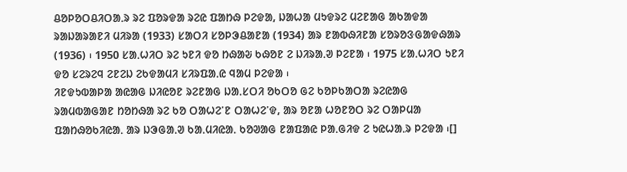ᱪᱚᱞᱚᱛᱪᱤᱛᱟᱹᱨ ᱨᱮ ᱯᱚᱨᱫᱟ ᱨᱮᱭ ᱯᱟᱴᱷ ᱞᱮᱫᱟ, ᱡᱟᱦᱟ ᱢᱩᱫᱨᱮ ᱢᱮᱱᱟᱜ ᱟᱠᱟᱫᱟ ᱨᱟᱡᱟᱨᱟᱱᱤ ᱢᱤᱨᱟ (1933) ᱥᱟᱛᱤ ᱥᱚᱞᱳᱪᱟᱱᱟ (1934) ᱟᱨ ᱱᱟᱵᱷᱤᱱᱟ ᱥᱚᱨᱚᱝᱜᱟᱫᱷᱟᱨ (1936) ᱾ 1950 ᱥᱟᱹᱦᱤᱛ ᱨᱮ ᱩᱱᱤ ᱫᱚ ᱴᱷᱟᱶ ᱠᱷᱚᱱ ᱮ ᱡᱤᱨᱟᱹᱣ ᱞᱮᱱᱟ ᱾ 1975 ᱥᱟᱹᱦᱤᱛ ᱩᱱᱤ ᱫᱚ ᱥᱮᱨᱮᱧ ᱮᱱᱮᱡ ᱮᱠᱫᱟᱢᱤ ᱥᱤᱨᱯᱟᱹᱭ ᱧᱟᱢ ᱞᱮᱫᱟ ᱾
ᱤᱱᱫᱩᱵᱟᱞᱟ ᱟᱭᱟᱜ ᱡᱤᱭᱚᱱ ᱨᱮᱱᱟᱜ ᱡᱟᱹᱥᱛᱤ ᱚᱠᱛᱚ ᱜᱮ ᱠᱚᱞᱠᱟᱛᱟ ᱨᱮᱭᱟᱜ ᱨᱟᱢᱵᱟᱜᱟᱱ ᱴᱚᱴᱷᱟ ᱨᱮ ᱠᱚ ᱛᱟᱦᱮᱸᱱ ᱛᱟᱦᱮᱸᱫ, ᱟᱨ ᱚᱱᱟ ᱦᱚᱱᱚᱛ ᱨᱮ ᱛᱟᱞᱢᱟ ᱯᱟᱴᱷᱚᱠᱤᱭᱟᱹ ᱟᱨ ᱡᱳᱜᱟᱹᱣ ᱠᱟᱹᱢᱤᱭᱟᱹ ᱠᱚᱣᱟᱜ ᱱᱟᱯᱟᱭ ᱞᱟᱹᱜᱤᱫ ᱮ ᱩᱭᱦᱟᱹᱨ ᱞᱮᱫᱟ ᱾[]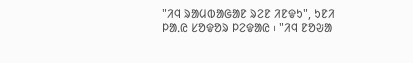"ᱤᱧ ᱨᱟᱢᱵᱟᱜᱟᱱ ᱨᱮᱱ ᱤᱱᱫᱩ", ᱩᱱᱤ ᱞᱟᱹᱭ ᱥᱚᱫᱚᱨ ᱞᱮᱫᱟᱭ ᱾ "ᱤᱧ ᱱᱚᱶᱟ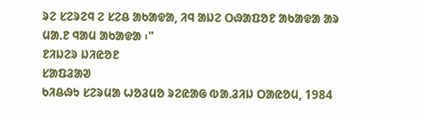ᱨᱮ ᱥᱮᱨᱮᱧ ᱮ ᱥᱮᱪ ᱟᱠᱟᱫᱟ, ᱤᱧ ᱟᱡᱮ ᱛᱷᱟᱯᱚᱱ ᱟᱠᱟᱫᱟ ᱟᱨ ᱢᱟᱹᱱ ᱧᱟᱢ ᱟᱠᱟᱫᱟ ᱾"
ᱱᱤᱡᱮᱨ ᱡᱤᱭᱚᱱ
ᱥᱟᱯᱲᱟᱣ
ᱠᱤᱪᱷᱩ ᱥᱮᱨᱢᱟ ᱦᱚᱲᱢᱚ ᱨᱮᱭᱟᱜ ᱵᱟᱹᱲᱤᱡ ᱛᱟᱭᱚᱢ, 1984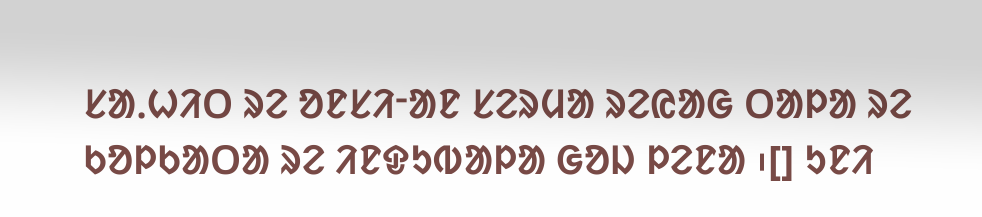ᱥᱟᱹᱦᱤᱛ ᱨᱮ ᱚᱱᱥᱤᱼᱟᱱ ᱥᱮᱨᱢᱟ ᱨᱮᱭᱟᱜ ᱛᱟᱞᱟ ᱨᱮ ᱠᱚᱞᱠᱟᱛᱟ ᱨᱮ ᱤᱱᱫᱩᱵᱟᱞᱟ ᱜᱚᱡ ᱞᱮᱱᱟ ᱾[] ᱩᱱᱤ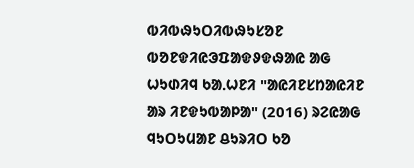ᱵᱤᱵᱷᱩᱛᱤᱵᱷᱩᱥᱚᱱ ᱵᱚᱱᱫᱤᱭᱳᱯᱟᱫᱽᱫᱷᱟᱭ ᱟᱜ ᱦᱩᱰᱤᱧ ᱠᱟᱹᱦᱱᱤ "ᱟᱭᱤᱱᱥᱴᱟᱭᱤᱱ ᱟᱨ ᱤᱱᱫᱩᱵᱟᱞᱟ" (2016) ᱨᱮᱭᱟᱜ ᱧᱩᱛᱩᱢᱟᱱ ᱪᱩᱨᱤᱛ ᱠᱚ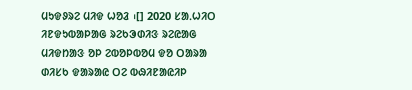ᱢᱩᱫᱽᱨᱮ ᱢᱤᱫ ᱦᱚᱲ ᱾[] 2020 ᱥᱟᱹᱦᱤᱛ ᱤᱱᱫᱩᱵᱟᱞᱟᱜ ᱨᱮᱠᱳᱰᱤᱝ ᱨᱮᱭᱟᱜ ᱢᱤᱫᱴᱟᱝ ᱚᱞ ᱮᱵᱚᱞᱵᱚᱢ ᱫᱚ ᱛᱟᱨᱟ ᱰᱤᱥᱠ ᱫᱟᱨᱟᱭ ᱛᱮ ᱵᱷᱤᱱᱟᱭᱤᱞ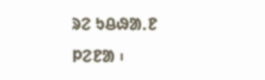ᱨᱮ ᱩᱪᱷᱟᱹᱱ ᱞᱮᱱᱟ ᱾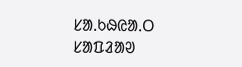ᱥᱟᱹᱠᱷᱭᱟᱹᱛ
ᱥᱟᱯᱲᱟᱣ